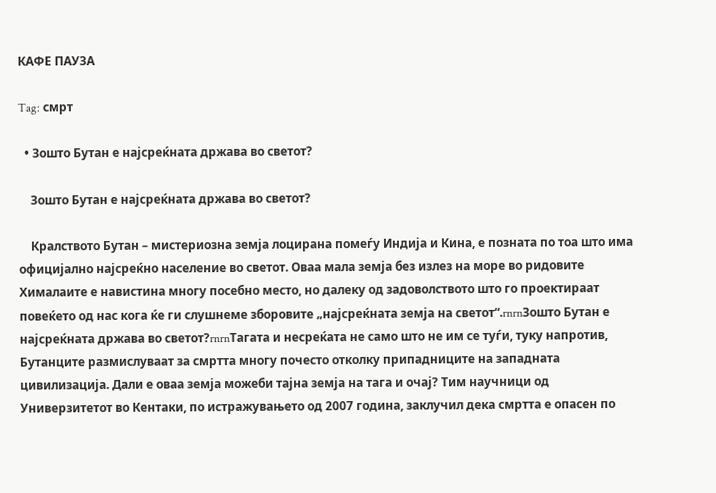КАФЕ ПАУЗА

Tag: смрт

  • Зошто Бутан е најсреќната држава во светот?

    Зошто Бутан е најсреќната држава во светот?

    Кралството Бутан – мистериозна земја лоцирана помеѓу Индија и Кина, е позната по тоа што има официјално најсреќно население во светот. Оваа мала земја без излез на море во ридовите Хималаите е навистина многу посебно место, но далеку од задоволството што го проектираат повеќето од нас кога ќе ги слушнеме зборовите „најсреќната земја на светот“.rnrnЗошто Бутан е најсреќната држава во светот?rnrnТагата и несреќата не само што не им се туѓи, туку напротив, Бутанците размислуваат за смртта многу почесто отколку припадниците на западната цивилизација. Дали е оваа земја можеби тајна земја на тага и очај? Тим научници од Универзитетот во Кентаки, по истражувањето од 2007 година, заклучил дека смртта е опасен по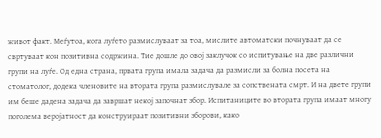живот факт. Меѓутоа, кога луѓето размислуваат за тоа, мислите автоматски почнуваат да се свртуваат кон позитивна содржина. Тие дошле до овој заклучок со испитување на две различни групи на луѓе. Од една страна, првата група имала задача да размисли за болна посета на стоматолог, додека членовите на втората група размислувале за сопствената смрт. И на двете групи им беше дадена задача да завршат некој започнат збор. Испитаниците во втората група имаат многу поголема веројатност да конструираат позитивни зборови, како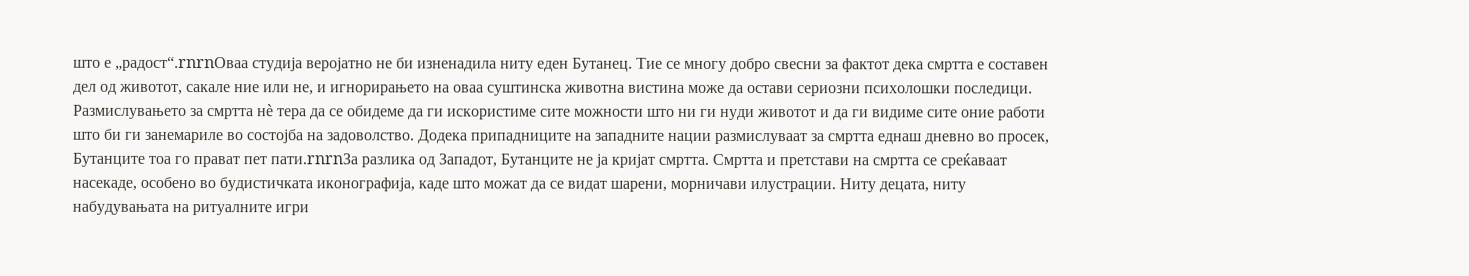што е „радост“.rnrnОваа студија веројатно не би изненадила ниту еден Бутанец. Тие се многу добро свесни за фактот дека смртта е составен дел од животот, сакале ние или не, и игнорирањето на оваа суштинска животна вистина може да остави сериозни психолошки последици. Размислувањето за смртта нè тера да се обидеме да ги искористиме сите можности што ни ги нуди животот и да ги видиме сите оние работи што би ги занемариле во состојба на задоволство. Додека припадниците на западните нации размислуваат за смртта еднаш дневно во просек, Бутанците тоа го прават пет пати.rnrnЗа разлика од Западот, Бутанците не ја кријат смртта. Смртта и претстави на смртта се среќаваат насекаде, особено во будистичката иконографија, каде што можат да се видат шарени, морничави илустрации. Ниту децата, ниту набудувањата на ритуалните игри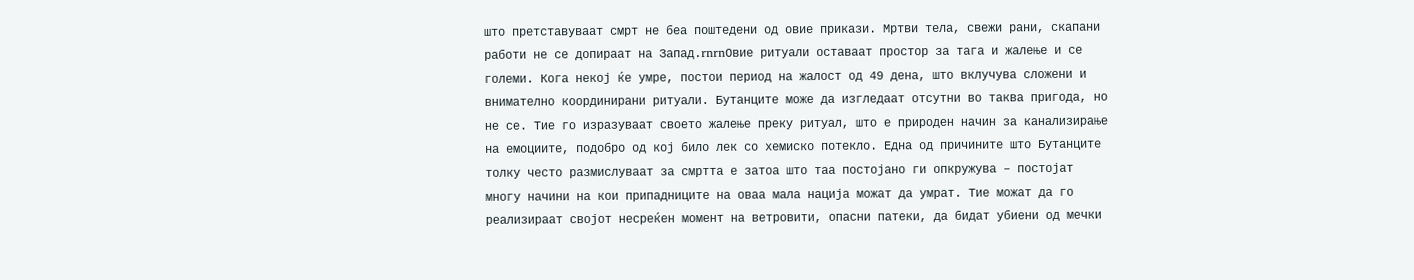што претставуваат смрт не беа поштедени од овие прикази. Мртви тела, свежи рани, скапани работи не се допираат на Запад.rnrnОвие ритуали оставаат простор за тага и жалење и се големи. Кога некој ќе умре, постои период на жалост од 49 дена, што вклучува сложени и внимателно координирани ритуали. Бутанците може да изгледаат отсутни во таква пригода, но не се. Тие го изразуваат своето жалење преку ритуал, што е природен начин за канализирање на емоциите, подобро од кој било лек со хемиско потекло. Една од причините што Бутанците толку често размислуваат за смртта е затоа што таа постојано ги опкружува – постојат многу начини на кои припадниците на оваа мала нација можат да умрат. Тие можат да го реализираат својот несреќен момент на ветровити, опасни патеки, да бидат убиени од мечки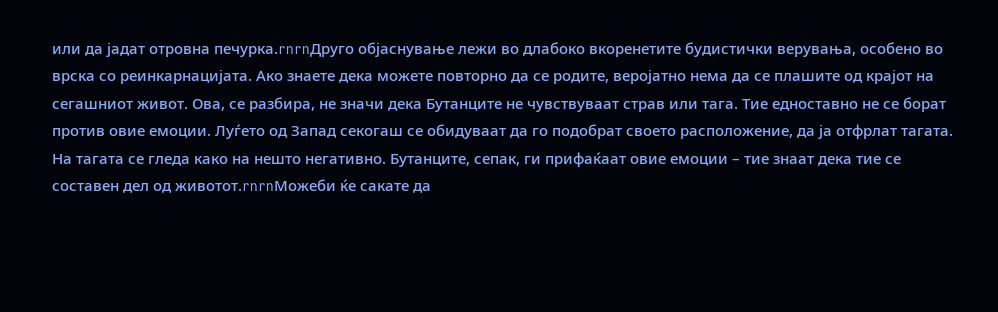или да јадат отровна печурка.rnrnДруго објаснување лежи во длабоко вкоренетите будистички верувања, особено во врска со реинкарнацијата. Ако знаете дека можете повторно да се родите, веројатно нема да се плашите од крајот на сегашниот живот. Ова, се разбира, не значи дека Бутанците не чувствуваат страв или тага. Тие едноставно не се борат против овие емоции. Луѓето од Запад секогаш се обидуваат да го подобрат своето расположение, да ја отфрлат тагата. На тагата се гледа како на нешто негативно. Бутанците, сепак, ги прифаќаат овие емоции – тие знаат дека тие се составен дел од животот.rnrnМожеби ќе сакате да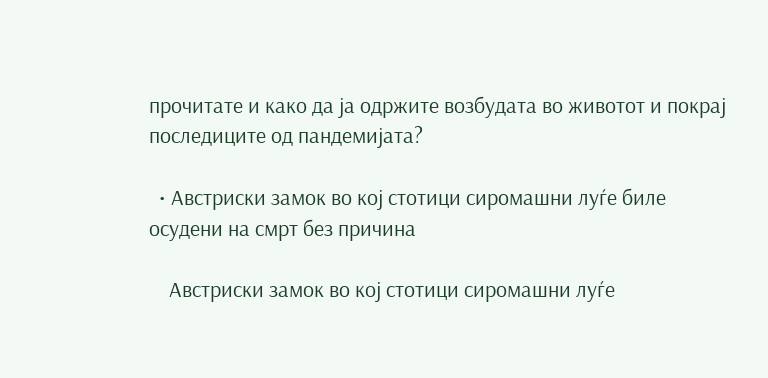прочитате и како да ја одржите возбудата во животот и покрај последиците од пандемијата?

  • Австриски замок во кој стотици сиромашни луѓе биле осудени на смрт без причина

    Австриски замок во кој стотици сиромашни луѓе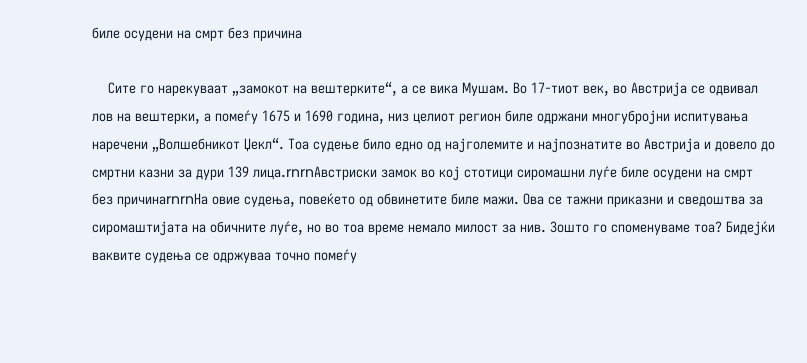биле осудени на смрт без причина

    Сите го нарекуваат „замокот на вештерките“, а се вика Мушам. Во 17-тиот век, во Австрија се одвивал лов на вештерки, а помеѓу 1675 и 1690 година, низ целиот регион биле одржани многубројни испитувања наречени „Волшебникот Џекл“. Тоа судење било едно од најголемите и најпознатите во Австрија и довело до смртни казни за дури 139 лица.rnrnАвстриски замок во кој стотици сиромашни луѓе биле осудени на смрт без причинаrnrnНа овие судења, повеќето од обвинетите биле мажи. Ова се тажни приказни и сведоштва за сиромаштијата на обичните луѓе, но во тоа време немало милост за нив. Зошто го споменуваме тоа? Бидејќи ваквите судења се одржуваа точно помеѓу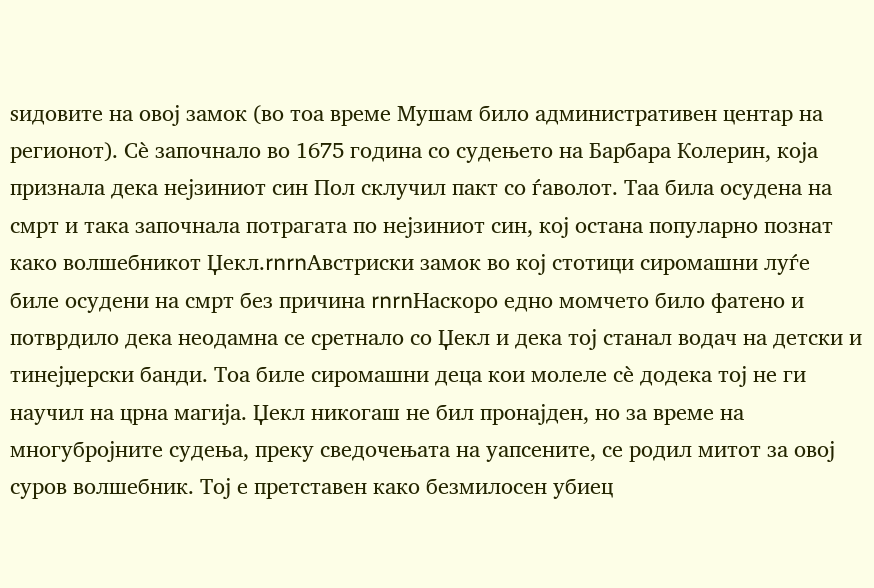sидовите на овој замок (во тоа време Мушам било административен центар на регионот). Сè започнало во 1675 година со судењето на Барбара Колерин, која признала дека нејзиниот син Пол склучил пакт со ѓаволот. Таа била осудена на смрт и така започнала потрагата по нејзиниот син, кој остана популарно познат како волшебникот Џекл.rnrnАвстриски замок во кој стотици сиромашни луѓе биле осудени на смрт без причина rnrnНаскоро едно момчето било фатено и потврдило дека неодамна се сретнало со Џекл и дека тој станал водач на детски и тинејџерски банди. Тоа биле сиромашни деца кои молеле сè додека тој не ги научил на црна магија. Џекл никогаш не бил пронајден, но за време на многубројните судења, преку сведочењата на уапсените, се родил митот за овој суров волшебник. Тој е претставен како безмилосен убиец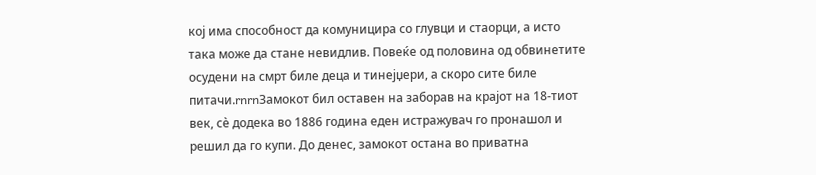кој има способност да комуницира со глувци и стаорци, а исто така може да стане невидлив. Повеќе од половина од обвинетите осудени на смрт биле деца и тинејџери, а скоро сите биле питачи.rnrnЗамокот бил оставен на заборав на крајот на 18-тиот век, сè додека во 1886 година еден истражувач го пронашол и решил да го купи. До денес, замокот остана во приватна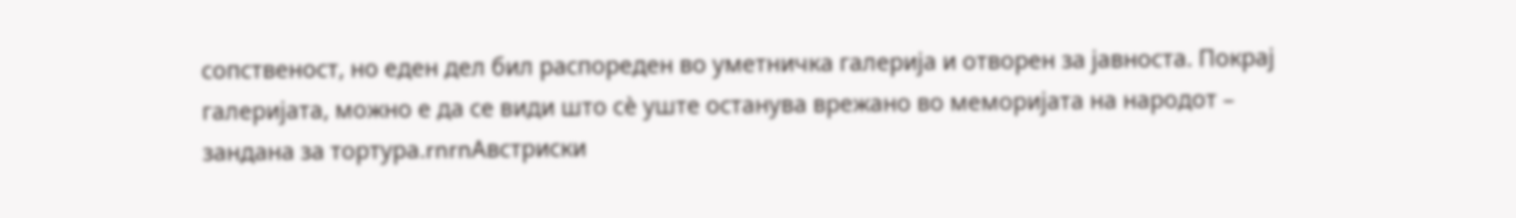сопственост, но еден дел бил распореден во уметничка галерија и отворен за јавноста. Покрај галеријата, можно е да се види што сè уште останува врежано во меморијата на народот – зандана за тортура.rnrnАвстриски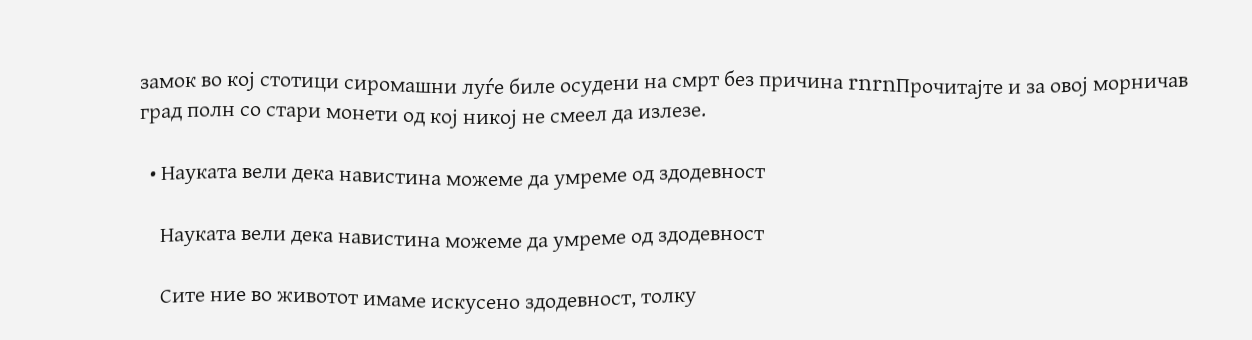замок во кој стотици сиромашни луѓе биле осудени на смрт без причина rnrnПрочитајте и за овој морничав град полн со стари монети од кој никој не смеел да излезе.

  • Науката вели дека навистина можеме да умреме од здодевност

    Науката вели дека навистина можеме да умреме од здодевност

    Сите ние во животот имаме искусено здодевност, толку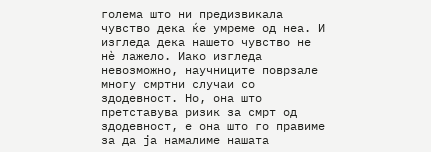голема што ни предизвикала чувство дека ќе умреме од неа. И изгледа дека нашето чувство не нè лажело. Иако изгледа невозможно, научниците поврзале многу смртни случаи со здодевност. Но, она што претставува ризик за смрт од здодевност, е она што го правиме за да ја намалиме нашата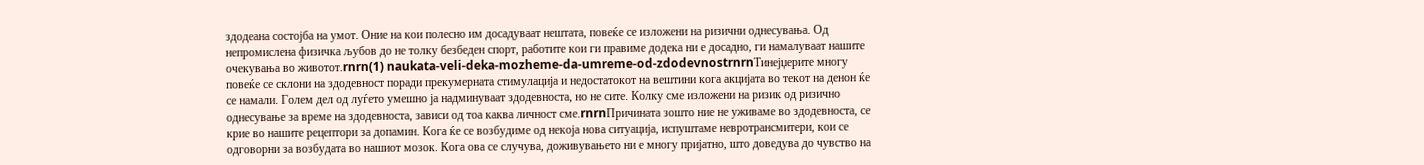здодеана состојба на умот. Оние на кои полесно им досадуваат нештата, повеќе се изложени на ризични однесувања. Од непромислена физичка љубов до не толку безбеден спорт, работите кои ги правиме додека ни е досадно, ги намалуваат нашите очекувања во животот.rnrn(1) naukata-veli-deka-mozheme-da-umreme-od-zdodevnostrnrnТинејџерите многу повеќе се склони на здодевност поради прекумерната стимулација и недостатокот на вештини кога акцијата во текот на денон ќе се намали. Голем дел од луѓето умешно ја надминуваат здодевноста, но не сите. Колку сме изложени на ризик од ризично однесување за време на здодевноста, зависи од тоа каква личност сме.rnrnПричината зошто ние не уживаме во здодевноста, се крие во нашите рецептори за допамин. Кога ќе се возбудиме од некоја нова ситуација, испуштаме невротрансмитери, кои се одговорни за возбудата во нашиот мозок. Кога ова се случува, доживувањето ни е многу пријатно, што доведува до чувство на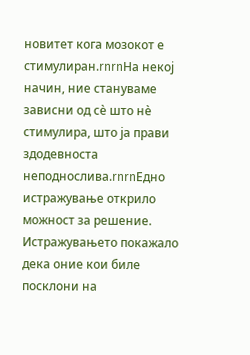новитет кога мозокот е стимулиран.rnrnНа некој начин, ние стануваме зависни од сè што нè стимулира, што ја прави здодевноста неподнослива.rnrnЕдно истражување открило можност за решение. Истражувањето покажало дека оние кои биле посклони на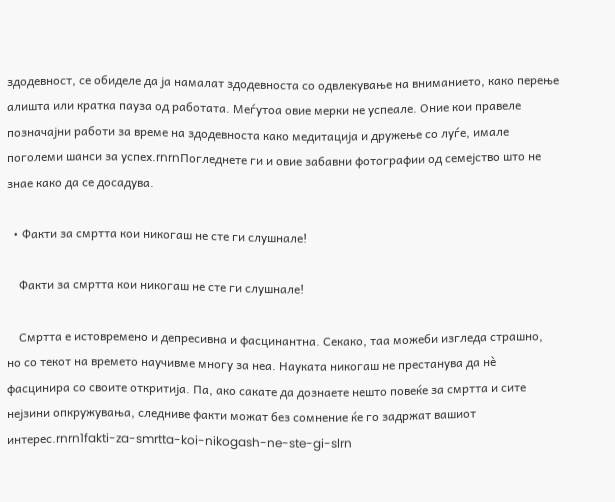здодевност, се обиделе да ја намалат здодевноста со одвлекување на вниманието, како перење алишта или кратка пауза од работата. Меѓутоа овие мерки не успеале. Оние кои правеле позначајни работи за време на здодевноста како медитација и дружење со луѓе, имале поголеми шанси за успех.rnrnПогледнете ги и овие забавни фотографии од семејство што не знае како да се досадува.

  • Факти за смртта кои никогаш не сте ги слушнале!

    Факти за смртта кои никогаш не сте ги слушнале!

    Смртта е истовремено и депресивна и фасцинантна. Секако, таа можеби изгледа страшно, но со текот на времето научивме многу за неа. Науката никогаш не престанува да нè фасцинира со своите откритија. Па, ако сакате да дознаете нешто повеќе за смртта и сите нејзини опкружувања, следниве факти можат без сомнение ќе го задржат вашиот интерес.rnrn1fakti-za-smrtta-koi-nikogash-ne-ste-gi-slrn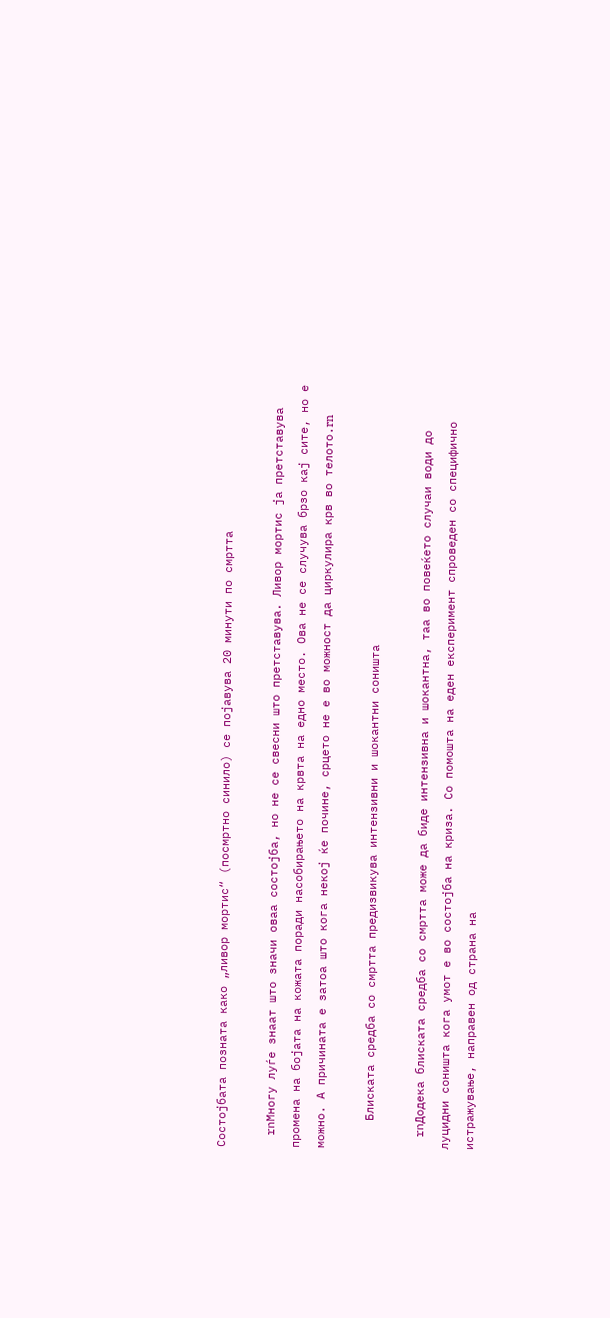Состојбата позната како „ливор мортис“ (посмртно синило) се појавува 20 минути по смртта

    rnМногу луѓе знаат што значи оваа состојба, но не се свесни што претставува. Ливор мортис ја претставува промена на бојата на кожата поради насобирањето на крвта на едно место. Ова не се случува брзо кај сите, но е можно. А причината е затоа што кога некој ќе почине, срцето не е во можност да циркулира крв во телото.rn

    Блиската средба со смртта предизвикува интензивни и шокантни соништа

    rnДодека блиската средба со смртта може да биде интензивна и шокантна, таа во повеќето случаи води до луцидни соништа кога умот е во состојба на криза. Со помошта на еден експеримент спроведен со специфично истражување, направен од страна на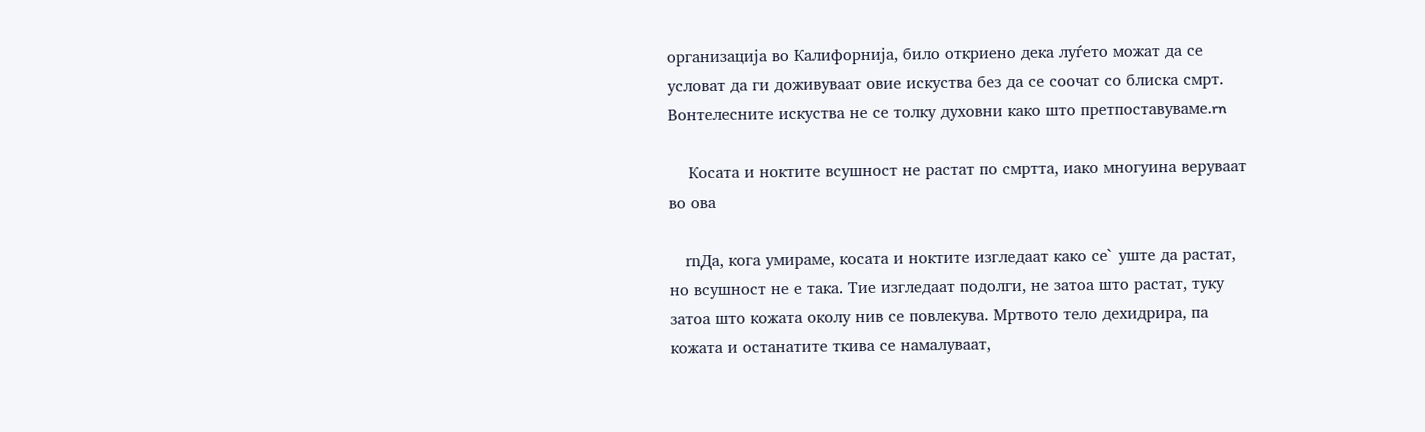организација во Калифорнија, било откриено дека луѓето можат да се условат да ги доживуваат овие искуства без да се соочат со блиска смрт. Вонтелесните искуства не се толку духовни како што претпоставуваме.rn

    Косата и ноктите всушност не растат по смртта, иако многуина веруваат во ова

    rnДа, кога умираме, косата и ноктите изгледаат како се` уште да растат, но всушност не е така. Тие изгледаат подолги, не затоа што растат, туку затоа што кожата околу нив се повлекува. Мртвото тело дехидрира, па кожата и останатите ткива се намалуваат,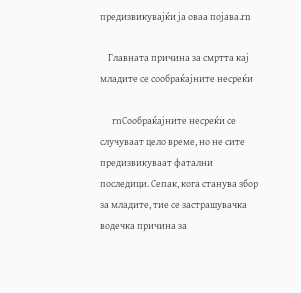предизвикувајќи ја оваа појава.rn

    Главната причина за смртта кај младите се сообраќајните несреќи

    rnСообраќајните несреќи се случуваат цело време, но не сите предизвикуваат фатални последици. Сепак, кога станува збор за младите, тие се застрашувачка водечка причина за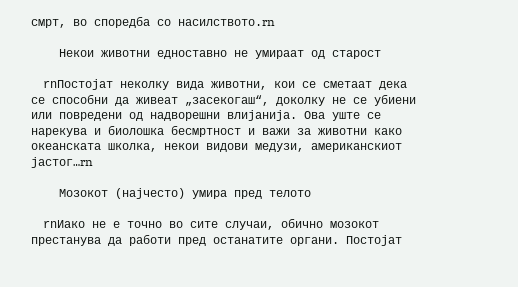смрт, во споредба со насилството.rn

    Некои животни едноставно не умираат од старост

    rnПостојат неколку вида животни, кои се сметаат дека се способни да живеат „засекогаш“, доколку не се убиени или повредени од надворешни влијанија. Ова уште се нарекува и биолошка бесмртност и важи за животни како океанската школка, некои видови медузи, американскиот јастог…rn

    Мозокот (најчесто) умира пред телото

    rnИако не е точно во сите случаи, обично мозокот престанува да работи пред останатите органи. Постојат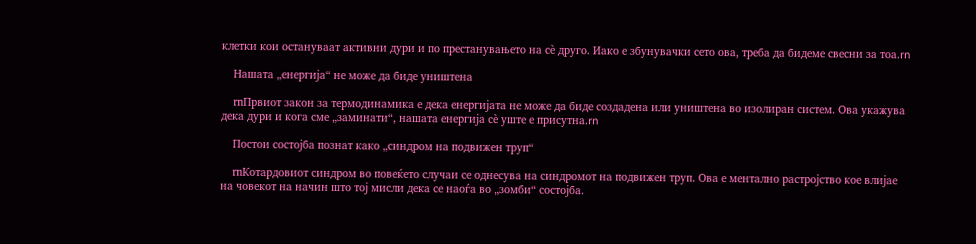клетки кои остануваат активни дури и по престанувањето на сè друго. Иако е збунувачки сето ова, треба да бидеме свесни за тоа.rn

    Нашата „енергија“ не може да биде уништена

    rnПрвиот закон за термодинамика е дека енергијата не може да биде создадена или уништена во изолиран систем. Ова укажува дека дури и кога сме „заминати“, нашата енергија сè уште е присутна.rn

    Постои состојба познат како „синдром на подвижен труп“

    rnКотардовиот синдром во повеќето случаи се однесува на синдромот на подвижен труп. Ова е ментално растројство кое влијае на човекот на начин што тој мисли дека се наоѓа во „зомби“ состојба.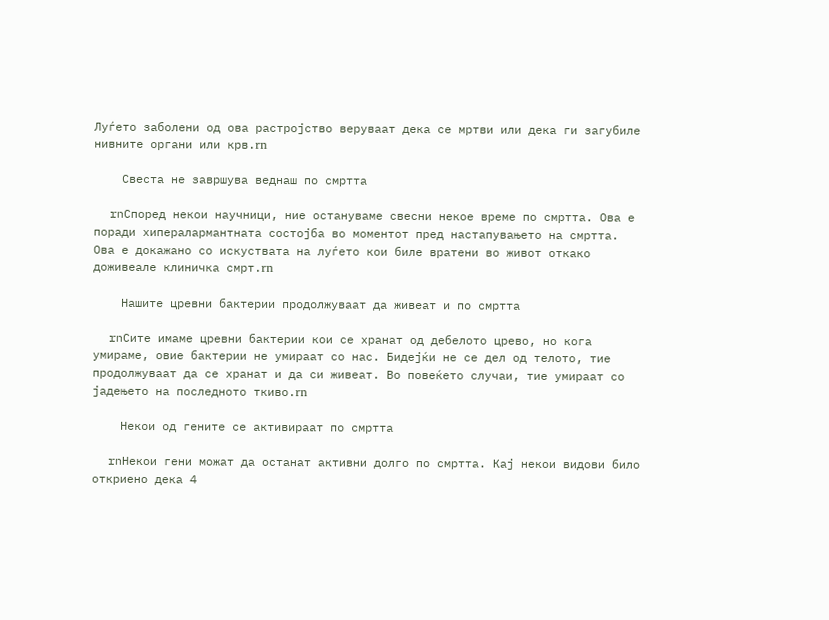Луѓето заболени од ова растројство веруваат дека се мртви или дека ги загубиле нивните органи или крв.rn

    Свеста не завршува веднаш по смртта

    rnСпоред некои научници, ние остануваме свесни некое време по смртта. Ова е поради хипералармантната состојба во моментот пред настапувањето на смртта. Ова е докажано со искуствата на луѓето кои биле вратени во живот откако доживеале клиничка смрт.rn

    Нашите цревни бактерии продолжуваат да живеат и по смртта

    rnСите имаме цревни бактерии кои се хранат од дебелото црево, но кога умираме, овие бактерии не умираат со нас. Бидејќи не се дел од телото, тие продолжуваат да се хранат и да си живеат. Во повеќето случаи, тие умираат со јадењето на последното ткиво.rn

    Некои од гените се активираат по смртта

    rnНекои гени можат да останат активни долго по смртта. Кај некои видови било откриено дека 4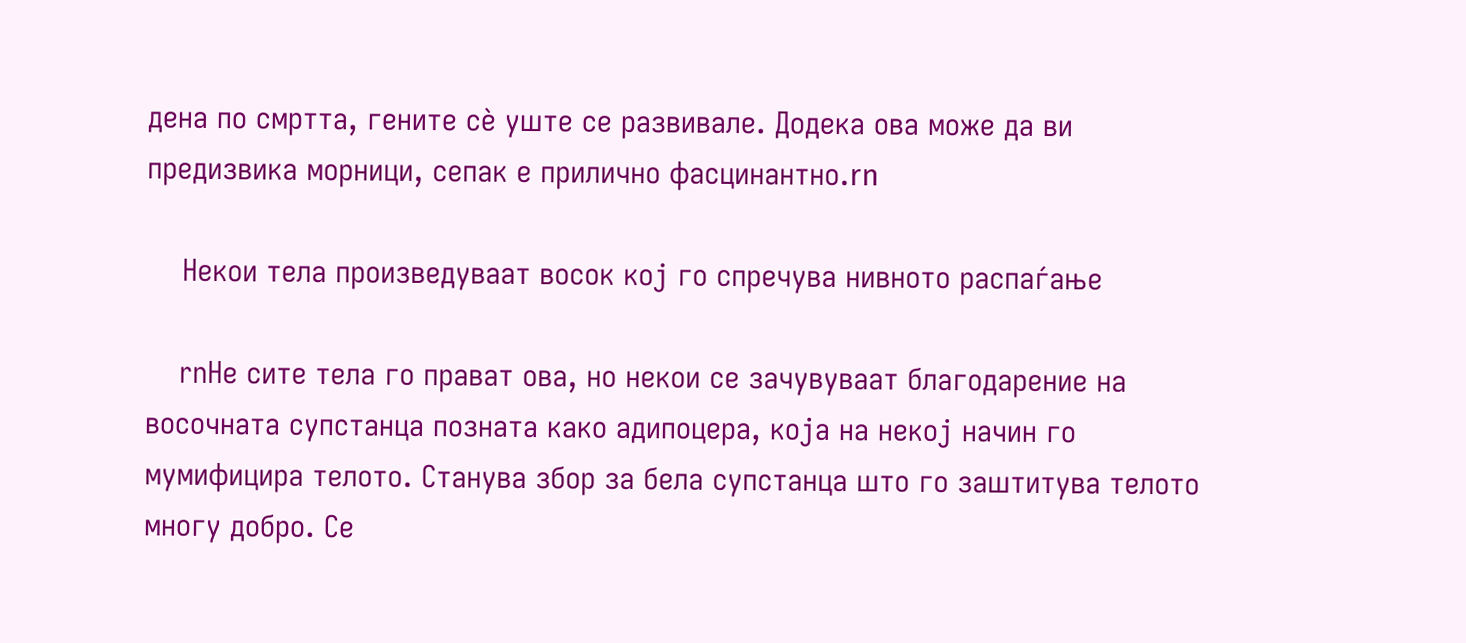дена по смртта, гените сè уште се развивале. Додека ова може да ви предизвика морници, сепак е прилично фасцинантно.rn

    Некои тела произведуваат восок кој го спречува нивното распаѓање

    rnНе сите тела го прават ова, но некои се зачувуваат благодарение на восочната супстанца позната како адипоцера, која на некој начин го мумифицира телото. Станува збор за бела супстанца што го заштитува телото многу добро. Се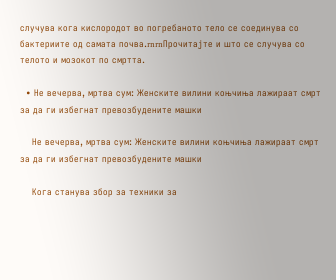случува кога кислородот во погребаното тело се соединува со бактериите од самата почва.rnrnПрочитајте и што се случува со телото и мозокот по смртта.

  • Не вечерва, мртва сум: Женските вилини коњчиња лажираат смрт за да ги избегнат превозбудените машки

    Не вечерва, мртва сум: Женските вилини коњчиња лажираат смрт за да ги избегнат превозбудените машки

    Кога станува збор за техники за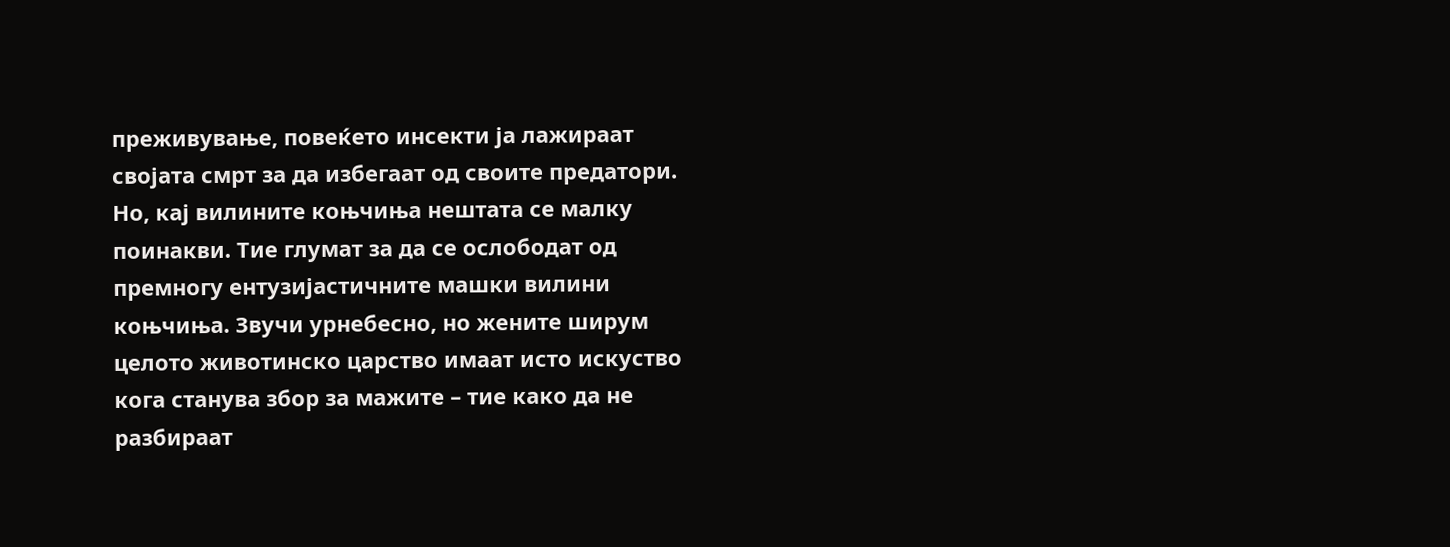преживување, повеќето инсекти ја лажираат својата смрт за да избегаат од своите предатори. Но, кај вилините коњчиња нештата се малку поинакви. Тие глумат за да се ослободат од премногу ентузијастичните машки вилини коњчиња. Звучи урнебесно, но жените ширум целото животинско царство имаат исто искуство кога станува збор за мажите – тие како да не разбираат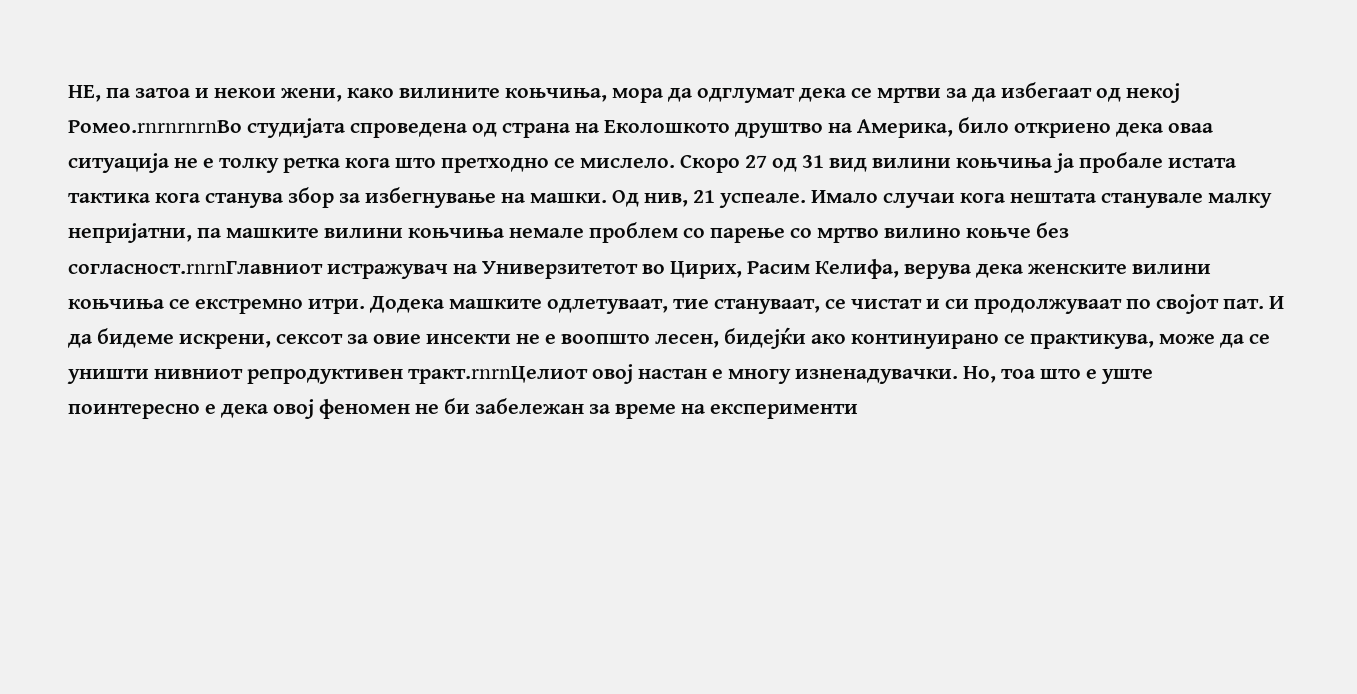НЕ, па затоа и некои жени, како вилините коњчиња, мора да одглумат дека се мртви за да избегаат од некој Ромео.rnrnrnrnВо студијата спроведена од страна на Еколошкото друштво на Америка, било откриено дека оваа ситуација не е толку ретка кога што претходно се мислело. Скоро 27 од 31 вид вилини коњчиња ја пробале истата тактика кога станува збор за избегнување на машки. Од нив, 21 успеале. Имало случаи кога нештата станувале малку непријатни, па машките вилини коњчиња немале проблем со парење со мртво вилино коњче без согласност.rnrnГлавниот истражувач на Универзитетот во Цирих, Расим Келифа, верува дека женските вилини коњчиња се екстремно итри. Додека машките одлетуваат, тие стануваат, се чистат и си продолжуваат по својот пат. И да бидеме искрени, сексот за овие инсекти не е воопшто лесен, бидејќи ако континуирано се практикува, може да се уништи нивниот репродуктивен тракт.rnrnЦелиот овој настан е многу изненадувачки. Но, тоа што е уште поинтересно е дека овој феномен не би забележан за време на експерименти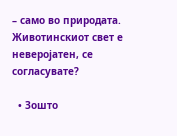– само во природата. Животинскиот свет е неверојатен, се согласувате?

  • Зошто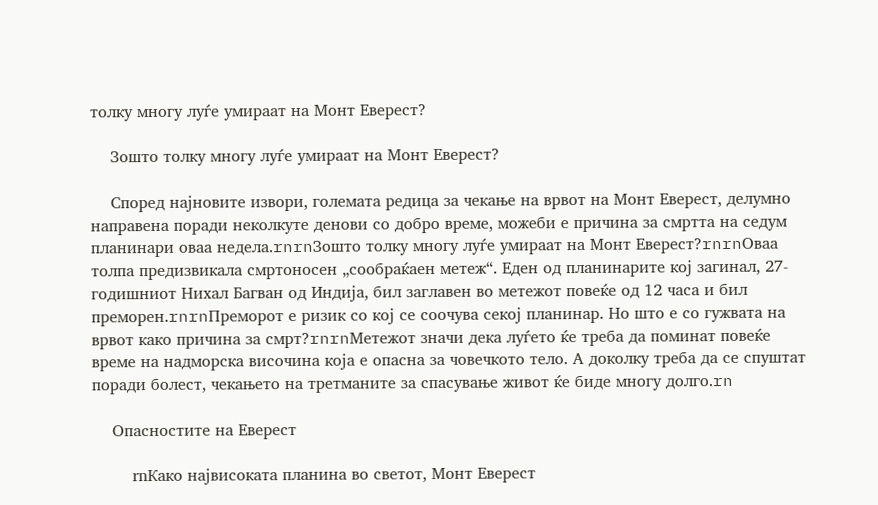толку многу луѓе умираат на Монт Еверест?

    Зошто толку многу луѓе умираат на Монт Еверест?

    Според најновите извори, големата редица за чекање на врвот на Монт Еверест, делумно направена поради неколкуте денови со добро време, можеби е причина за смртта на седум планинари оваа недела.rnrnЗошто толку многу луѓе умираат на Монт Еверест?rnrnОваа толпа предизвикала смртоносен „сообраќаен метеж“. Еден од планинарите кој загинал, 27-годишниот Нихал Багван од Индија, бил заглавен во метежот повеќе од 12 часа и бил преморен.rnrnПреморот е ризик со кој се соочува секој планинар. Но што е со гужвата на врвот како причина за смрт?rnrnМетежот значи дека луѓето ќе треба да поминат повеќе време на надморска височина која е опасна за човечкото тело. А доколку треба да се спуштат поради болест, чекањето на третманите за спасување живот ќe биде многу долго.rn

    Опасностите на Еверест

    rnКако највисоката планина во светот, Монт Еверест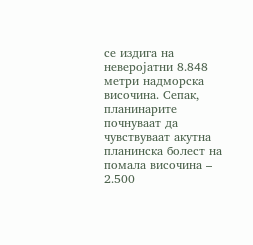се издига на неверојатни 8.848 метри надморска височина. Сепак, планинарите почнуваат да чувствуваат акутна планинска болест на помала височина – 2.500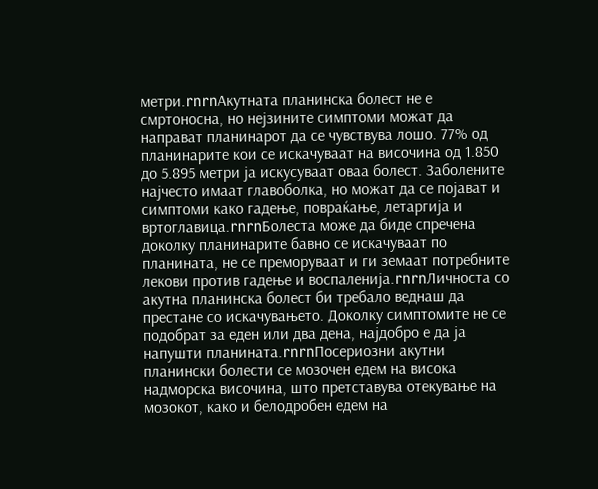метри.rnrnАкутната планинска болест не е смртоносна, но нејзините симптоми можат да направат планинарот да се чувствува лошо. 77% од планинарите кои се искачуваат на височина од 1.850 до 5.895 метри ја искусуваат оваа болест. Заболените најчесто имаат главоболка, но можат да се појават и симптоми како гадење, повраќање, летаргија и вртоглавица.rnrnБолеста може да биде спречена доколку планинарите бавно се искачуваат по планината, не се преморуваат и ги земаат потребните лекови против гадење и воспаленија.rnrnЛичноста со акутна планинска болест би требало веднаш да престане со искачувањето. Доколку симптомите не се подобрат за еден или два дена, најдобро е да ја напушти планината.rnrnПосериозни акутни планински болести се мозочен едем на висока надморска височина, што претставува отекување на мозокот, како и белодробен едем на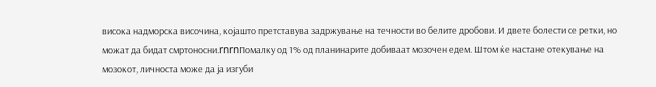висока надморска височина, којашто претставува задржување на течности во белите дробови. И двете болести се ретки, но можат да бидат смртоносни.rnrnПомалку од 1% од планинарите добиваат мозочен едем. Штом ќе настане отекување на мозокот, личноста може да ја изгуби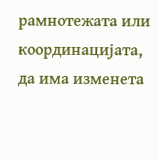рамнотежата или координацијата, да има изменета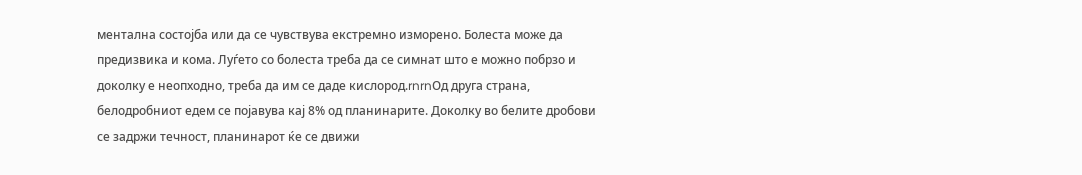ментална состојба или да се чувствува екстремно изморено. Болеста може да предизвика и кома. Луѓето со болеста треба да се симнат што е можно побрзо и доколку е неопходно, треба да им се даде кислород.rnrnОд друга страна, белодробниот едем се појавува кај 8% од планинарите. Доколку во белите дробови се задржи течност, планинарот ќе се движи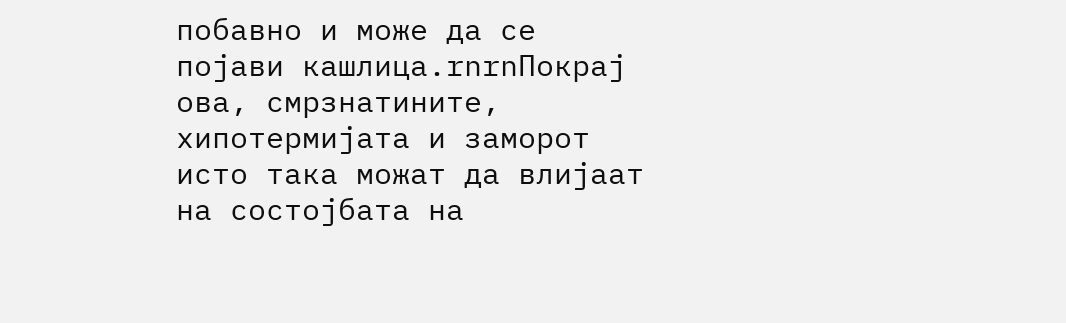побавно и може да се појави кашлица.rnrnПокрај ова, смрзнатините, хипотермијата и заморот исто така можат да влијаат на состојбата на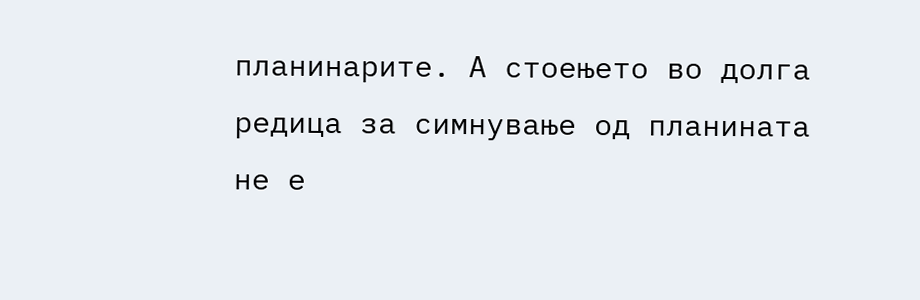планинарите. А стоењето во долга редица за симнување од планината не е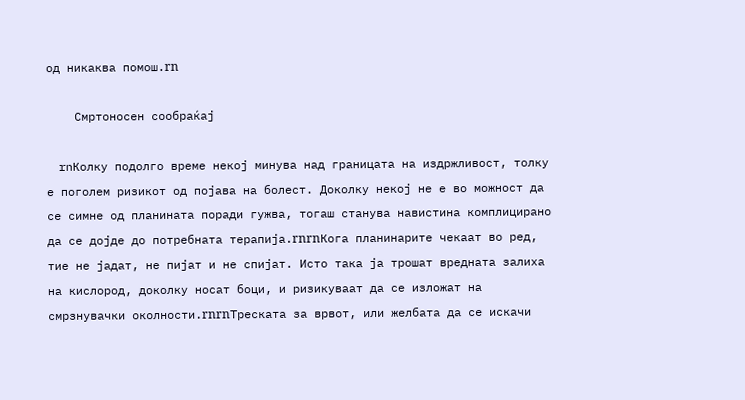од никаква помош.rn

    Смртоносен сообраќај

    rnКолку подолго време некој минува над границата на издржливост, толку е поголем ризикот од појава на болест. Доколку некој не е во можност да се симне од планината поради гужва, тогаш станува навистина комплицирано да се дојде до потребната терапија.rnrnКога планинарите чекаат во ред, тие не јадат, не пијат и не спијат. Исто така ја трошат вредната залиха на кислород, доколку носат боци, и ризикуваат да се изложат на смрзнувачки околности.rnrnТреската за врвот, или желбата да се искачи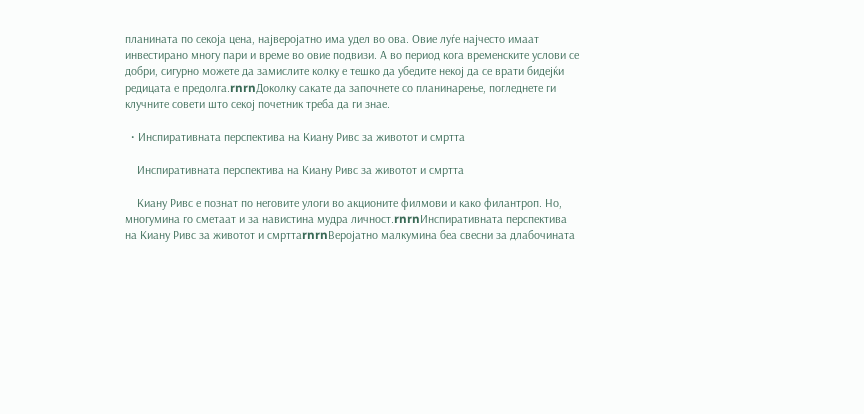планината по секоја цена, најверојатно има удел во ова. Овие луѓе најчесто имаат инвестирано многу пари и време во овие подвизи. А во период кога временските услови се добри, сигурно можете да замислите колку е тешко да убедите некој да се врати бидејќи редицата е предолга.rnrnДоколку сакате да започнете со планинарење, погледнете ги клучните совети што секој почетник треба да ги знае.

  • Инспиративната перспектива на Киану Ривс за животот и смртта

    Инспиративната перспектива на Киану Ривс за животот и смртта

    Киану Ривс е познат по неговите улоги во акционите филмови и како филантроп. Но, многумина го сметаат и за навистина мудра личност.rnrnИнспиративната перспектива на Киану Ривс за животот и смрттаrnrnВеројатно малкумина беа свесни за длабочината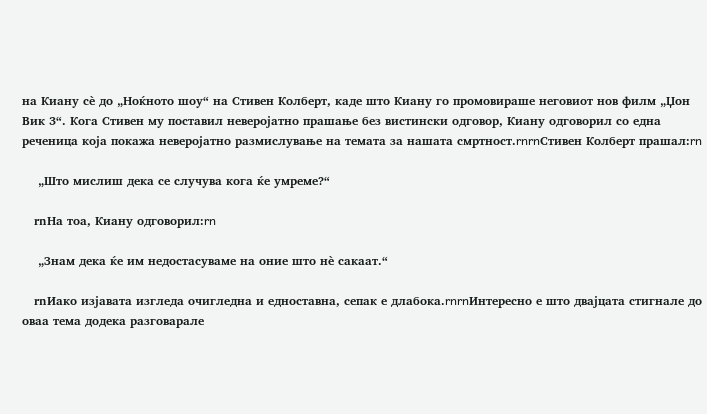на Киану сè до „Ноќното шоу“ на Стивен Колберт, каде што Киану го промовираше неговиот нов филм „Џон Вик 3“. Кога Стивен му поставил неверојатно прашање без вистински одговор, Киану одговорил со една реченица која покажа неверојатно размислување на темата за нашата смртност.rnrnСтивен Колберт прашал:rn

    „Што мислиш дека се случува кога ќе умреме?“

    rnНа тоа, Киану одговорил:rn

    „Знам дека ќе им недостасуваме на оние што нè сакаат.“

    rnИако изјавата изгледа очигледна и едноставна, сепак е длабока.rnrnИнтересно е што двајцата стигнале до оваа тема додека разговарале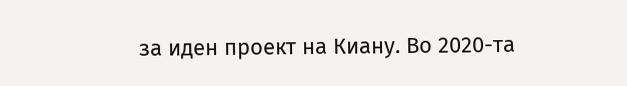за иден проект на Киану. Во 2020-та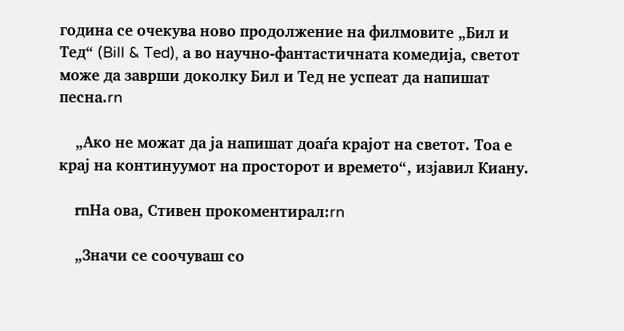година се очекува ново продолжение на филмовите „Бил и Тед“ (Bill & Ted), а во научно-фантастичната комедија, светот може да заврши доколку Бил и Тед не успеат да напишат песна.rn

    „Ако не можат да ја напишат доаѓа крајот на светот. Тоа е крај на континуумот на просторот и времето“, изјавил Киану.

    rnНа ова, Стивен прокоментирал:rn

    „Значи се соочуваш со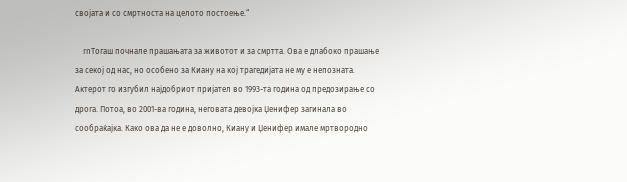својата и со смртноста на целото постоење.“

    rnТогаш почнале прашањата за животот и за смртта. Ова е длабоко прашање за секој од нас, но особено за Киану на кој трагедијата не му е непозната. Актерот го изгубил најдобриот пријател во 1993-та година од предозирање со дрога. Потоа, во 2001-ва година, неговата девојка Џенифер загинала во сообраќајка. Како ова да не е доволно, Киану и Џенифер имале мртвородно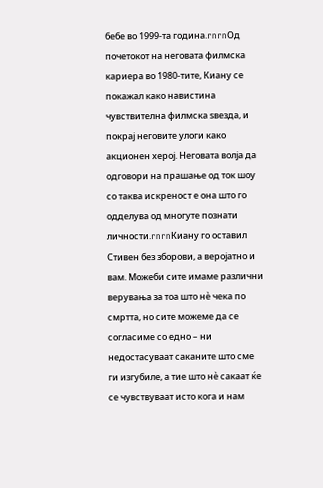бебе во 1999-та година.rnrnОд почетокот на неговата филмска кариера во 1980-тите, Киану се покажал како навистина чувствителна филмска ѕвезда, и покрај неговите улоги како акционен херој. Неговата волја да одговори на прашање од ток шоу со таква искреност е она што го одделува од многуте познати личности.rnrnКиану го оставил Стивен без зборови, а веројатно и вам. Можеби сите имаме различни верувања за тоа што нè чека по смртта, но сите можеме да се согласиме со едно – ни недостасуваат саканите што сме ги изгубиле, а тие што нè сакаат ќе се чувствуваат исто кога и нам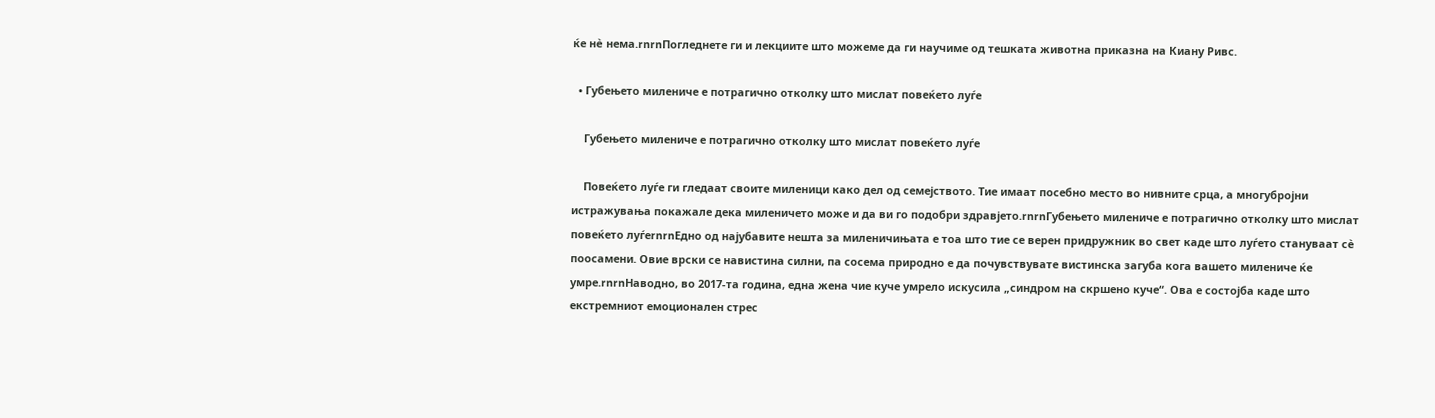ќе нè нема.rnrnПогледнете ги и лекциите што можеме да ги научиме од тешката животна приказна на Киану Ривс.

  • Губењето милениче е потрагично отколку што мислат повеќето луѓе

    Губењето милениче е потрагично отколку што мислат повеќето луѓе

    Повеќето луѓе ги гледаат своите миленици како дел од семејството. Тие имаат посебно место во нивните срца, а многубројни истражувања покажале дека миленичето може и да ви го подобри здравјето.rnrnГубењето милениче е потрагично отколку што мислат повеќето луѓеrnrnЕдно од најубавите нешта за миленичињата е тоа што тие се верен придружник во свет каде што луѓето стануваат сè поосамени. Овие врски се навистина силни, па сосема природно е да почувствувате вистинска загуба кога вашето милениче ќе умре.rnrnНаводно, во 2017-та година, една жена чие куче умрело искусила „синдром на скршено куче“. Ова е состојба каде што екстремниот емоционален стрес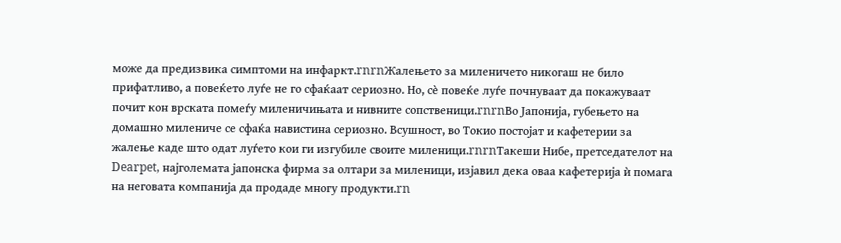може да предизвика симптоми на инфаркт.rnrnЖалењето за миленичето никогаш не било прифатливо, а повеќето луѓе не го сфаќаат сериозно. Но, сè повеќе луѓе почнуваат да покажуваат почит кон врската помеѓу миленичињата и нивните сопственици.rnrnВо Јапонија, губењето на домашно милениче се сфаќа навистина сериозно. Всушност, во Токио постојат и кафетерии за жалење каде што одат луѓето кои ги изгубиле своите миленици.rnrnТакеши Нибе, претседателот на Dearpet, најголемата јапонска фирма за олтари за миленици, изјавил дека оваа кафетерија ѝ помага на неговата компанија да продаде многу продукти.rn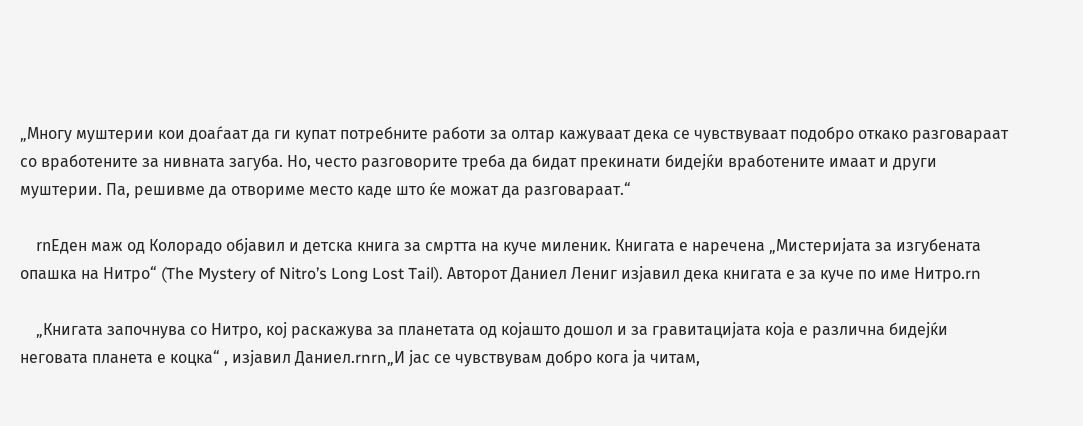„Многу муштерии кои доаѓаат да ги купат потребните работи за олтар кажуваат дека се чувствуваат подобро откако разговараат со вработените за нивната загуба. Но, често разговорите треба да бидат прекинати бидејќи вработените имаат и други муштерии. Па, решивме да отвориме место каде што ќе можат да разговараат.“

    rnЕден маж од Колорадо објавил и детска книга за смртта на куче миленик. Книгата е наречена „Мистеријата за изгубената опашка на Нитро“ (The Mystery of Nitro’s Long Lost Tail). Авторот Даниел Лениг изјавил дека книгата е за куче по име Нитро.rn

    „Книгата започнува со Нитро, кој раскажува за планетата од којашто дошол и за гравитацијата која е различна бидејќи неговата планета е коцка“ , изјавил Даниел.rnrn„И јас се чувствувам добро кога ја читам,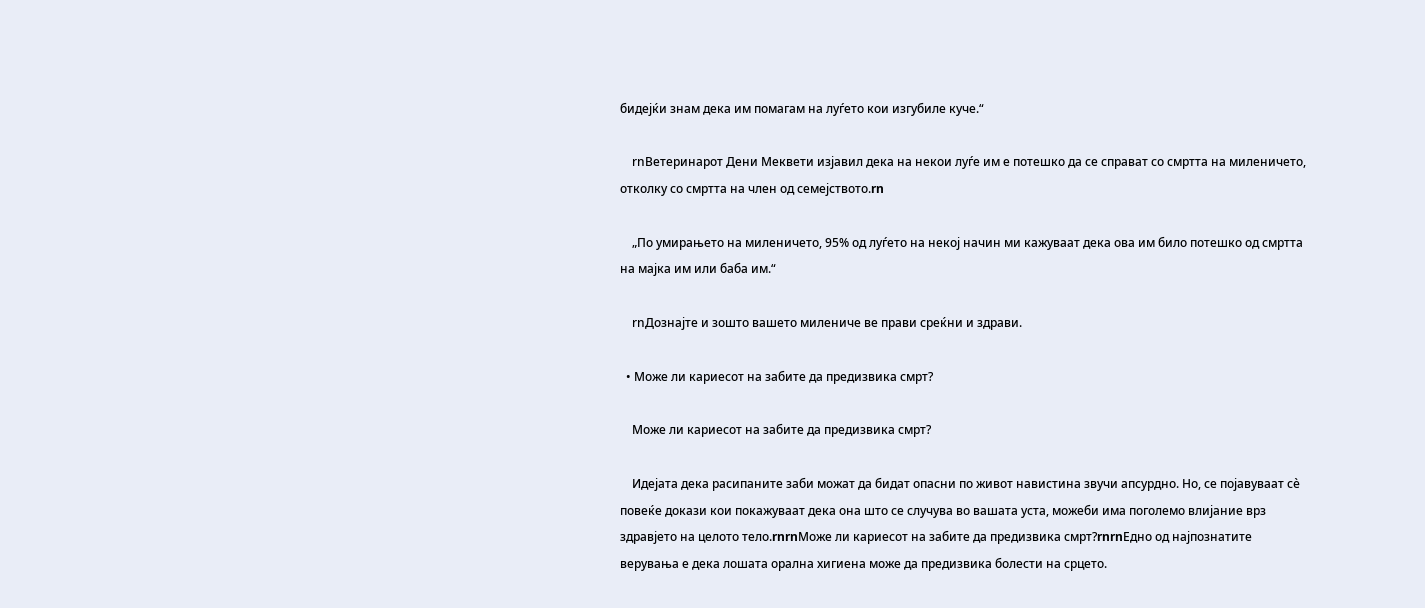бидејќи знам дека им помагам на луѓето кои изгубиле куче.“

    rnВетеринарот Дени Меквети изјавил дека на некои луѓе им е потешко да се справат со смртта на миленичето, отколку со смртта на член од семејството.rn

    „По умирањето на миленичето, 95% од луѓето на некој начин ми кажуваат дека ова им било потешко од смртта на мајка им или баба им.“

    rnДознајте и зошто вашето милениче ве прави среќни и здрави.

  • Може ли кариесот на забите да предизвика смрт?

    Може ли кариесот на забите да предизвика смрт?

    Идејата дека расипаните заби можат да бидат опасни по живот навистина звучи апсурдно. Но, се појавуваат сè повеќе докази кои покажуваат дека она што се случува во вашата уста, можеби има поголемо влијание врз здравјето на целото тело.rnrnМоже ли кариесот на забите да предизвика смрт?rnrnЕдно од најпознатите верувања е дека лошата орална хигиена може да предизвика болести на срцето.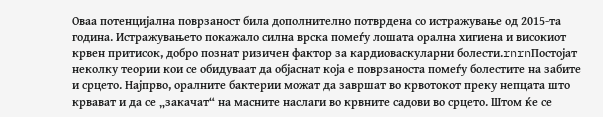Оваа потенцијална поврзаност била дополнително потврдена со истражување од 2015-та година. Истражувањето покажало силна врска помеѓу лошата орална хигиена и високиот крвен притисок, добро познат ризичен фактор за кардиоваскуларни болести.rnrnПостојат неколку теории кои се обидуваат да објаснат која е поврзаноста помеѓу болестите на забите и срцето. Најпрво, оралните бактерии можат да завршат во крвотокот преку непцата што крвават и да се „закачат“ на масните наслаги во крвните садови во срцето. Штом ќе се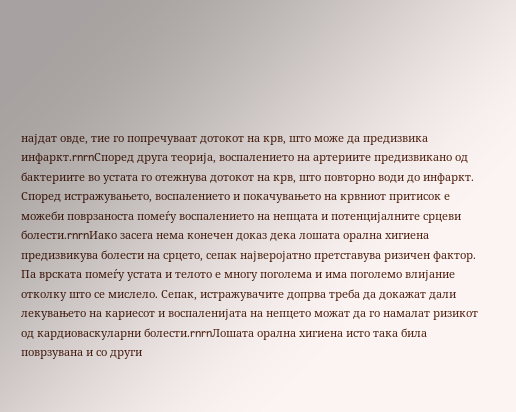најдат овде, тие го попречуваат дотокот на крв, што може да предизвика инфаркт.rnrnСпоред друга теорија, воспалението на артериите предизвикано од бактериите во устата го отежнува дотокот на крв, што повторно води до инфаркт. Според истражувањето, воспалението и покачувањето на крвниот притисок е можеби поврзаноста помеѓу воспалението на непцата и потенцијалните срцеви болести.rnrnИако засега нема конечен доказ дека лошата орална хигиена предизвикува болести на срцето, сепак најверојатно претставува ризичен фактор. Па врската помеѓу устата и телото е многу поголема и има поголемо влијание отколку што се мислело. Сепак, истражувачите допрва треба да докажат дали лекувањето на кариесот и воспаленијата на непцето можат да го намалат ризикот од кардиоваскуларни болести.rnrnЛошата орална хигиена исто така била поврзувана и со други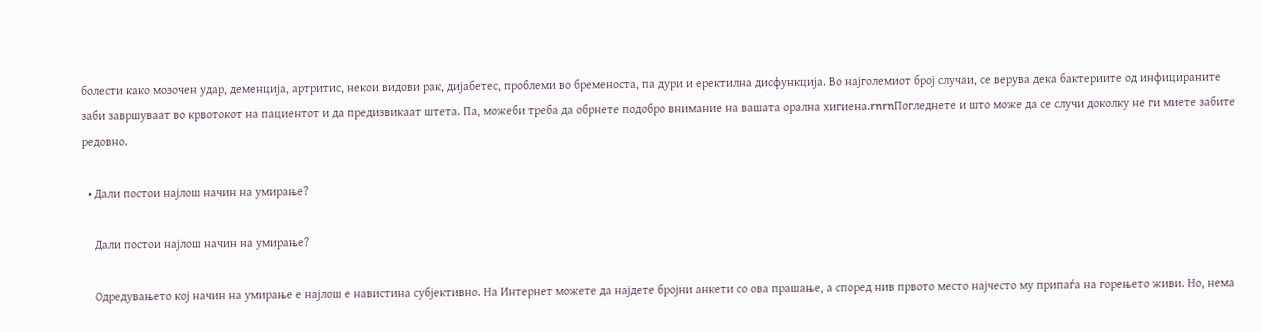болести како мозочен удар, деменција, артритис, некои видови рак, дијабетес, проблеми во бременоста, па дури и еректилна дисфункција. Во најголемиот број случаи, се верува дека бактериите од инфицираните заби завршуваат во крвотокот на пациентот и да предизвикаат штета. Па, можеби треба да обрнете подобро внимание на вашата орална хигиена.rnrnПогледнете и што може да се случи доколку не ги миете забите редовно.

  • Дали постои најлош начин на умирање?

    Дали постои најлош начин на умирање?

    Одредувањето кој начин на умирање е најлош е навистина субјективно. На Интернет можете да најдете бројни анкети со ова прашање, а според нив првото место најчесто му припаѓа на горењето живи. Но, нема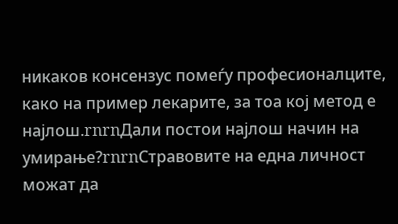никаков консензус помеѓу професионалците, како на пример лекарите, за тоа кој метод е најлош.rnrnДали постои најлош начин на умирање?rnrnСтравовите на една личност можат да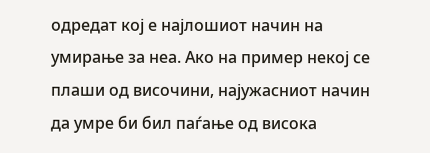одредат кој е најлошиот начин на умирање за неа. Ако на пример некој се плаши од височини, најужасниот начин да умре би бил паѓање од висока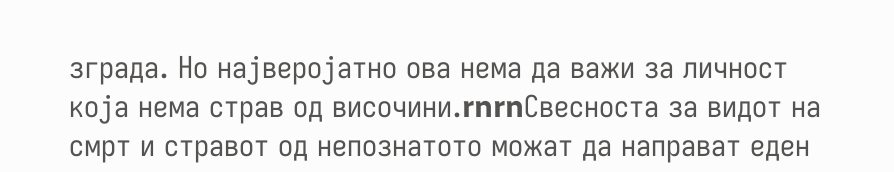зграда. Но најверојатно ова нема да важи за личност која нема страв од височини.rnrnСвесноста за видот на смрт и стравот од непознатото можат да направат еден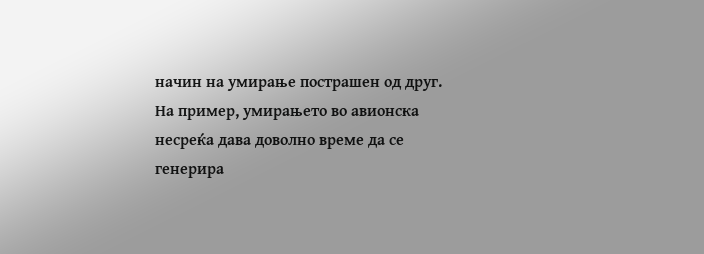начин на умирање пострашен од друг. На пример, умирањето во авионска несреќа дава доволно време да се генерира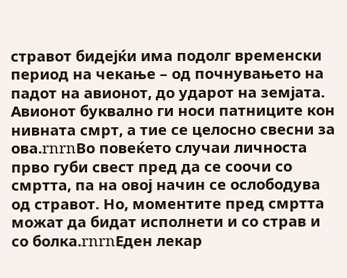стравот бидејќи има подолг временски период на чекање – од почнувањето на падот на авионот, до ударот на земјата. Авионот буквално ги носи патниците кон нивната смрт, а тие се целосно свесни за ова.rnrnВо повеќето случаи личноста прво губи свест пред да се соочи со смртта, па на овој начин се ослободува од стравот. Но, моментите пред смртта можат да бидат исполнети и со страв и со болка.rnrnЕден лекар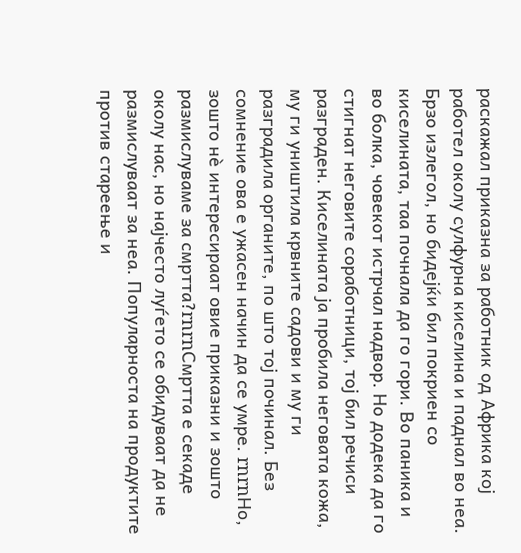раскажал приказна за работник од Африка кој работел околу сулфурна киселина и паднал во неа. Брзо излегол, но бидејќи бил покриен со киселината, таа почнала да го гори. Во паника и во болка, човекот истрчал надвор. Но додека да го стигнат неговите соработници, тој бил речиси разграден. Киселината ја пробила неговата кожа, му ги уништила крвните садови и му ги разградила органите, по што тој починал. Без сомнение ова е ужасен начин да се умре. rnrnНо, зошто нè интересираат овие приказни и зошто размислуваме за смртта?rnrnСмртта е секаде околу нас, но најчесто луѓето се обидуваат да не размислуваат за неа. Популарноста на продуктите против стареење и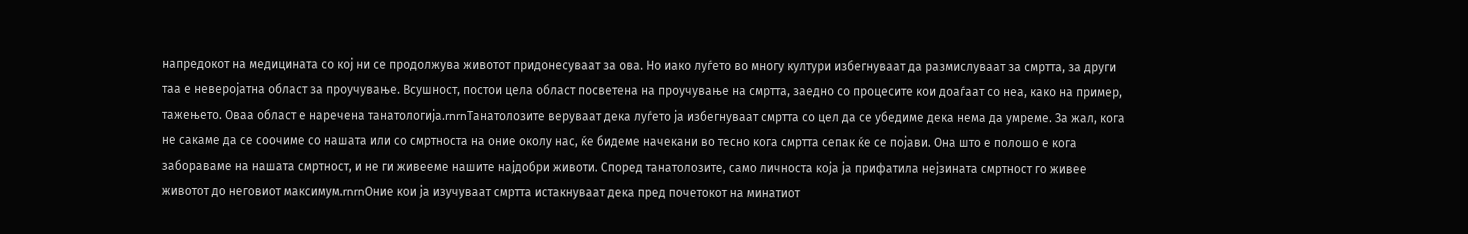напредокот на медицината со кој ни се продолжува животот придонесуваат за ова. Но иако луѓето во многу култури избегнуваат да размислуваат за смртта, за други таа е неверојатна област за проучување. Всушност, постои цела област посветена на проучување на смртта, заедно со процесите кои доаѓаат со неа, како на пример, тажењето. Оваа област е наречена танатологија.rnrnТанатолозите веруваат дека луѓето ја избегнуваат смртта со цел да се убедиме дека нема да умреме. За жал, кога не сакаме да се соочиме со нашата или со смртноста на оние околу нас, ќе бидеме начекани во тесно кога смртта сепак ќе се појави. Она што е полошо е кога забораваме на нашата смртност, и не ги живееме нашите најдобри животи. Според танатолозите, само личноста која ја прифатила нејзината смртност го живее животот до неговиот максимум.rnrnОние кои ја изучуваат смртта истакнуваат дека пред почетокот на минатиот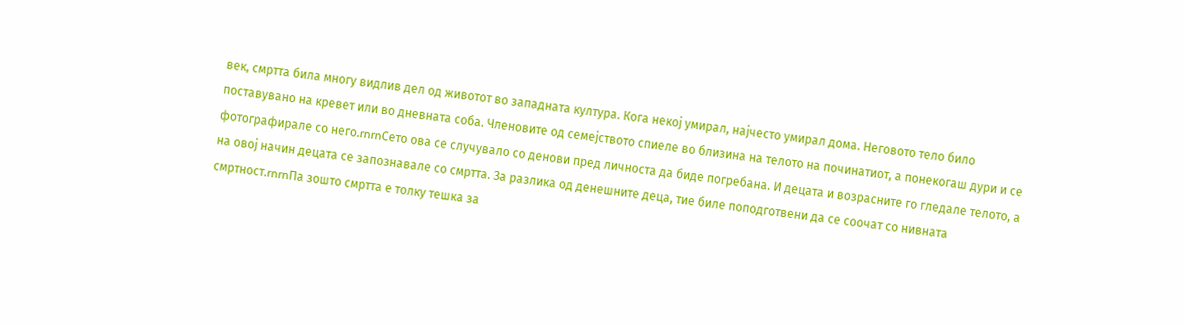век, смртта била многу видлив дел од животот во западната култура. Кога некој умирал, најчесто умирал дома. Неговото тело било поставувано на кревет или во дневната соба. Членовите од семејството спиеле во близина на телото на починатиот, а понекогаш дури и се фотографирале со него.rnrnСето ова се случувало со денови пред личноста да биде погребана. И децата и возрасните го гледале телото, а на овој начин децата се запознавале со смртта. За разлика од денешните деца, тие биле поподготвени да се соочат со нивната смртност.rnrnПа зошто смртта е толку тешка за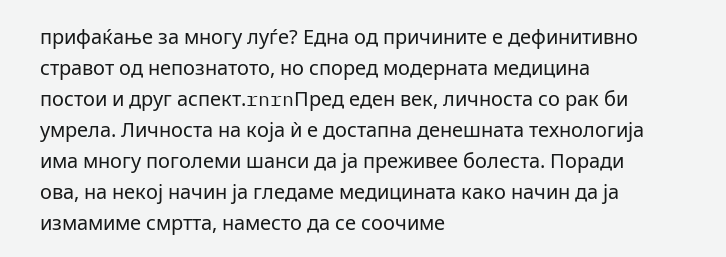прифаќање за многу луѓе? Една од причините е дефинитивно стравот од непознатото, но според модерната медицина постои и друг аспект.rnrnПред еден век, личноста со рак би умрела. Личноста на која ѝ е достапна денешната технологија има многу поголеми шанси да ја преживее болеста. Поради ова, на некој начин ја гледаме медицината како начин да ја измамиме смртта, наместо да се соочиме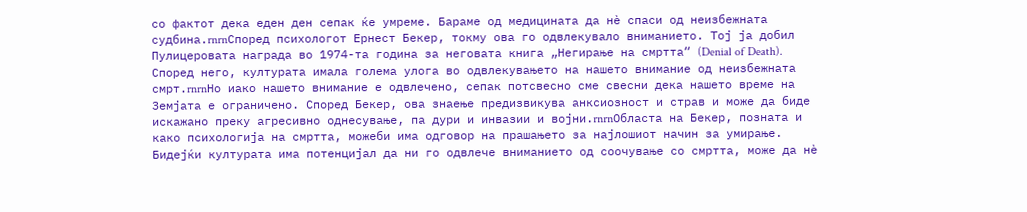со фактот дека еден ден сепак ќе умреме. Бараме од медицината да нè спаси од неизбежната судбина.rnrnСпоред психологот Ернест Бекер, токму ова го одвлекувало вниманието. Тој ја добил Пулицеровата награда во 1974-та година за неговата книга „Негирање на смртта“ (Denial of Death). Според него, културата имала голема улога во одвлекувањето на нашето внимание од неизбежната смрт.rnrnНо иако нашето внимание е одвлечено, сепак потсвесно сме свесни дека нашето време на Земјата е ограничено. Според Бекер, ова знаење предизвикува анксиозност и страв и може да биде искажано преку агресивно однесување, па дури и инвазии и војни.rnrnОбласта на Бекер, позната и како психологија на смртта, можеби има одговор на прашањето за најлошиот начин за умирање. Бидејќи културата има потенцијал да ни го одвлече вниманието од соочување со смртта, може да нè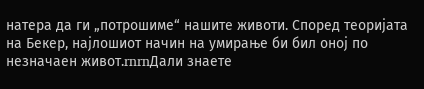натера да ги „потрошиме“ нашите животи. Според теоријата на Бекер, најлошиот начин на умирање би бил оној по незначаен живот.rnrnДали знаете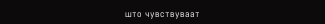што чувствуваат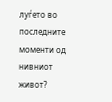луѓето во последните моменти од нивниот живот?